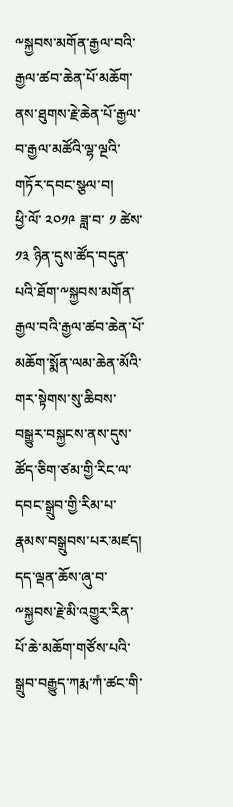༸སྐྱབས་མགོན་རྒྱལ་བའི་རྒྱལ་ཚབ་ཆེན་པོ་མཆོག་ནས་ཐུགས་རྗེ་ཆེན་པོ་རྒྱལ་བ་རྒྱལ་མཚོའི་ལྷ་ལྔའི་གཏོར་དབང་སྩལ་བ།
ཕྱི་ལོ་ ༢༠༡༩ ཟླ་བ་ ༡ ཚེས་ ༡༣ ཉིན་དུས་ཚོད་བདུན་པའི་ཐོག་༸སྐྱབས་མགོན་རྒྱལ་བའི་རྒྱལ་ཚབ་ཆེན་པོ་མཆོག་སྨོན་ལམ་ཆེན་མོའི་གར་སྟེགས་སུ་ཆིབས་བསྒྱུར་བསྐྱངས་ནས་དུས་ཚོད་ཅིག་ཙམ་གྱི་རིང་ལ་དབང་སྒྲུབ་གྱི་རིམ་པ་རྣམས་བསྒྲུབས་པར་མཛད། དད་ལྡན་ཆོས་ཞུ་བ་༸སྐྱབས་རྗེ་མི་འགྱུར་རིན་པོ་ཆེ་མཆོག་གཙོས་པའི་སྒྲུབ་བརྒྱུད་ཀརྨ་ཀཾ་ཚང་གི་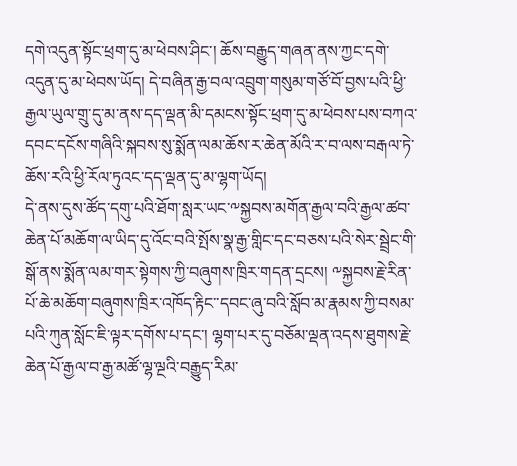དགེ་འདུན་སྟོང་ཕྲག་དུ་མ་ཕེབས་ཤིང་། ཆོས་བརྒྱུད་གཞན་ནས་ཀྱང་དགེ་འདུན་དུ་མ་ཕེབས་ཡོད། དེ་བཞིན་རྒྱ་བལ་འབྲུག་གསུམ་གཙོ་བོ་བྱས་པའི་ཕྱི་རྒྱལ་ཡུལ་གྲུ་དུ་མ་ནས་དད་ལྡན་མི་དམངས་སྟོང་ཕྲག་དུ་མ་ཕེབས་པས་བཀའ་དབང་དངོས་གཞིའི་སྐབས་སུ་སྨོན་ལམ་ཆོས་ར་ཆེན་མོའི་ར་བ་ལས་བརྒལ་ཏེ་ཆོས་རའི་ཕྱི་རོལ་ཏུའང་དད་ལྡན་དུ་མ་ལྷག་ཡོད།
དེ་ནས་དུས་ཚོད་དགུ་པའི་ཐོག་སླར་ཡང་༸སྐྱབས་མགོན་རྒྱལ་བའི་རྒྱལ་ཚབ་ཆེན་པོ་མཆོག་ལ་ཡིད་དུ་འོང་བའི་སྤོས་སྣ་རྒྱ་གླིང་དང་བཅས་པའི་སེར་སྦྲེང་གི་སྒོ་ནས་སྨོན་ལམ་གར་སྟེགས་ཀྱི་བཞུགས་ཁྲིར་གདན་དྲངས། ༸སྐྱབས་རྗེ་རིན་པོ་ཆེ་མཆོག་བཞུགས་ཁྲིར་འཁོད་རྟིང་་དབང་ཞུ་བའི་སློབ་མ་རྣམས་ཀྱི་བསམ་པའི་ཀུན་སློང་ཇི་ལྟར་དགོས་པ་དང་། ལྷག་པར་དུ་བཅོམ་ལྡན་འདས་ཐུགས་རྗེ་ཆེན་པོ་རྒྱལ་བ་རྒྱ་མཚོ་ལྷ་ལྔའི་བརྒྱུད་རིམ་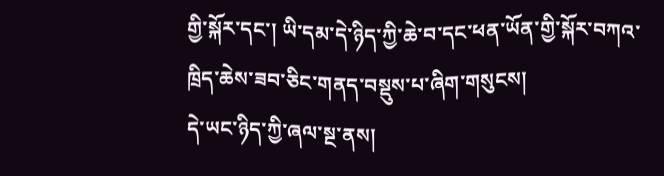གྱི་སྐོར་དང་། ཡི་དམ་དེ་ཉིད་ཀྱི་ཆེ་བ་དང་ཕན་ཡོན་གྱི་སྐོར་བཀའ་ཁྲིད་ཆེས་ཟབ་ཅིང་གནད་བསྡུས་པ་ཞིག་གསུངས།
དེ་ཡང་ཉིད་ཀྱི་ཞལ་སྔ་ནས།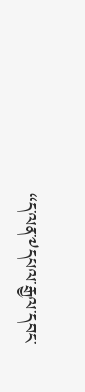“ད་ལན་༸དཔལ་རྒྱལ་དབང་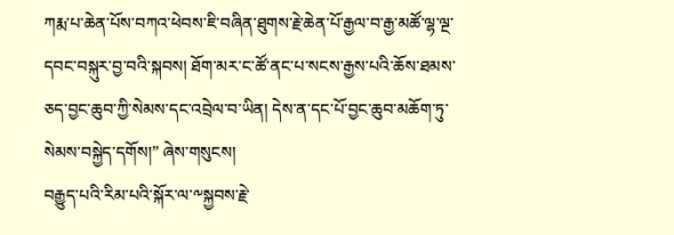ཀརྨ་པ་ཆེན་པོས་བཀའ་ཕེབས་ཇི་བཞིན་ཐུགས་རྗེ་ཆེན་པོ་རྒྱལ་བ་རྒྱ་མཚོ་ལྷ་ལྔ་དབང་བསྐུར་བྱ་བའི་སྐབས། ཐོག་མར་ང་ཚོ་ནང་པ་སངས་རྒྱས་པའི་ཆོས་ཐམས་ཅད་བྱང་ཆུབ་ཀྱི་སེམས་དང་འབྲེལ་བ་ཡིན། དེས་ན་དང་པོ་བྱང་ཆུབ་མཆོག་ཏུ་སེམས་བསྐྱེད་དགོས།” ཞེས་གསུངས།
བརྒྱུད་པའི་རིམ་པའི་སྐོར་ལ་༸སྐྱབས་རྗེ་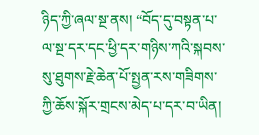ཉིད་ཀྱི་ཞལ་སྔ་ནས། “བོད་དུ་བསྟན་པ་ལ་སྔ་དར་དང་ཕྱི་དར་གཉིས་ཀའི་སྐབས་སུ་ཐུགས་རྗེ་ཆེན་པོ་སྤྱན་རས་གཟིགས་ཀྱི་ཆོས་སྐོར་གྲངས་མེད་པ་དར་བ་ཡིན།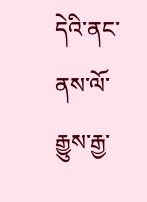དེའི་ནང་ནས་ལོ་རྒྱུས་རྒྱ་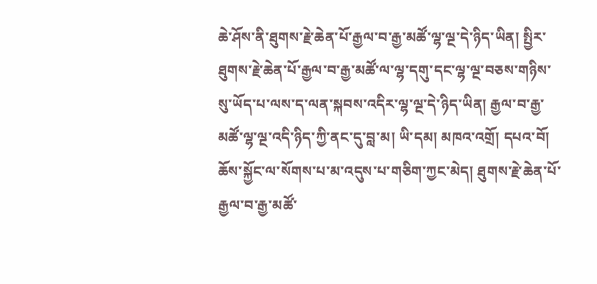ཆེ་ཤོས་ནི་ཐུགས་རྗེ་ཆེན་པོ་རྒྱལ་བ་རྒྱ་མཚོ་ལྷ་ལྔ་དེ་ཉིད་ཡིན། སྤྱིར་ཐུགས་རྗེ་ཆེན་པོ་རྒྱལ་བ་རྒྱ་མཚོ་ལ་ལྷ་དགུ་དང་ལྷ་ལྔ་བཅས་གཉིས་སུ་ཡོད་པ་ལས་ད་ལན་སྐབས་འདིར་ལྷ་ལྔ་དེ་ཉིད་ཡིན། རྒྱལ་བ་རྒྱ་མཚོ་ལྷ་ལྔ་འདི་ཉིད་ཀྱི་ནང་དུ་བླ་མ། ཡི་དམ། མཁའ་འགྲོ། དཔའ་བོ། ཆོས་སྐྱོང་ལ་སོགས་པ་མ་འདུས་པ་གཅིག་ཀྱང་མེད། ཐུགས་རྗེ་ཆེན་པོ་རྒྱལ་བ་རྒྱ་མཚོ་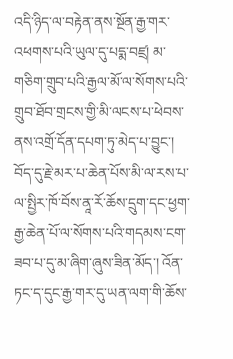འདི་ཉིད་ལ་བརྟེན་ནས་སྔོན་རྒྱ་གར་འཕགས་པའི་ཡུལ་དུ་པདྨ་བཛྲ། མ་གཅིག་གྲུབ་པའི་རྒྱལ་མོ་ལ་སོགས་པའི་གྲུབ་ཐོབ་གྲངས་གྱི་མི་ལངས་པ་ཕེབས་ནས་འགྲོ་དོན་དཔག་ཏུ་མེད་པ་བྱུང་།
བོད་དུ་རྗེ་མར་པ་ཆེན་པོས་མི་ལ་རས་པ་ལ་སྤྱིར་ཁོ་བོས་ནཱ་རོ་ཆོས་དྲུག་དང་ཕྱག་རྒྱ་ཆེན་པོ་ལ་སོགས་པའི་གདམས་ངག་ཟབ་པ་དུ་མ་ཞིག་ཞུས་ཟིན་མོད་། འོན་ཏང་ད་དུང་རྒྱ་གར་དུ་ཡན་ལག་གི་ཆོས་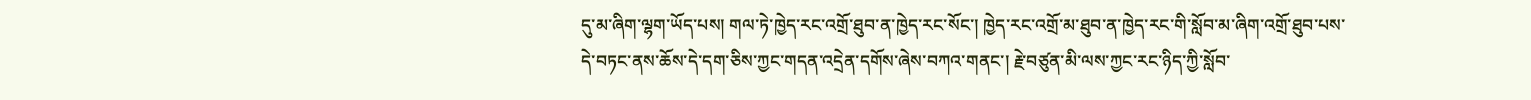དུ་མ་ཞིག་ལྷག་ཡོད་པས། གལ་ཏེ་ཁྱེད་རང་འགྲོ་ཐུབ་ན་ཁྱེད་རང་སོང་། ཁྱེད་རང་འགྲོ་མ་ཐུབ་ན་ཁྱེད་རང་གི་སློབ་མ་ཞིག་འགྲོ་ཐུབ་པས་དེ་བཏང་ནས་ཆོས་དེ་དག་ཅིས་ཀྱང་གདན་འདྲེན་དགོས་ཞེས་བཀའ་གནང་། རྗེ་བཙུན་མི་ལས་ཀྱང་རང་ཉིད་ཀྱི་སློབ་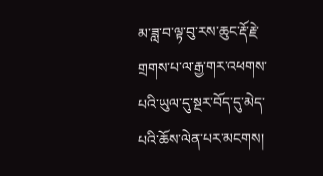མ་ཟླ་བ་ལྟ་བུ་རས་ཆུང་རྡོ་རྗེ་གྲགས་པ་ལ་རྒྱ་གར་འཕགས་པའི་ཡུལ་དུ་སྔར་བོད་དུ་མེད་པའི་ཆོས་ལེན་པར་མངགས།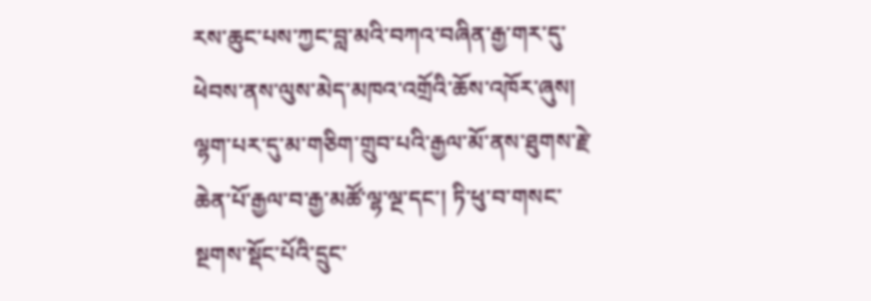རས་ཆུང་པས་ཀྱང་བླ་མའི་བཀའ་བཞིན་རྒྱ་གར་དུ་ཕེབས་ནས་ལུས་མེད་མཁའ་འགྲོའི་ཆོས་འཁོར་ཞུས། ལྷག་པར་དུ་མ་གཅིག་གྲུབ་པའི་རྒྱལ་མོ་ནས་ཐུགས་རྗེ་ཆེན་པོ་རྒྱལ་བ་རྒྱ་མཚོ་ལྷ་ལྔ་དང་། ཏི་ཕུ་བ་གསང་སྔགས་སྡོང་པོའི་དྲུང་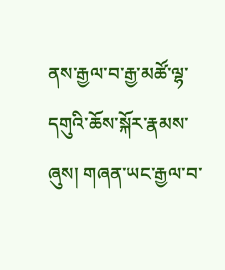ནས་རྒྱལ་བ་རྒྱ་མཚོ་ལྷ་དགུའི་ཆོས་སྐོར་རྣམས་ཞུས། གཞན་ཡང་རྒྱལ་བ་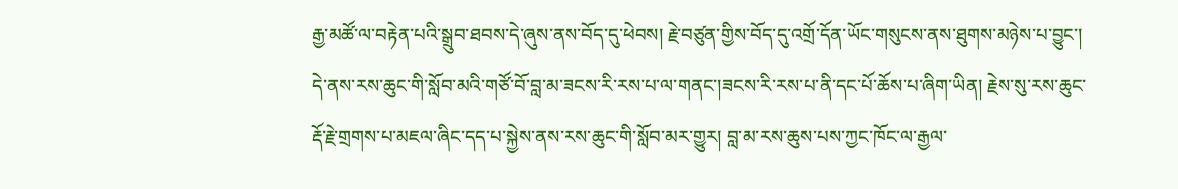རྒྱ་མཚོ་ལ་བརྟེན་པའི་སྒྲུབ་ཐབས་དེ་ཞུས་ནས་བོད་དུ་ཕེབས། རྗེ་བཙུན་གྱིས་བོད་དུ་འགྲོ་དོན་ཡོང་གསུངས་ནས་ཐུགས་མཉེས་པ་བྱུང་།
དེ་ནས་རས་ཆུང་གི་སློབ་མའི་གཙོ་བོ་བླ་མ་ཟངས་རི་རས་པ་ལ་གནང་།ཟངས་རི་རས་པ་ནི་དང་པོ་ཆོས་པ་ཞིག་ཡིན། རྗེས་སུ་རས་ཆུང་རྡོ་རྗེ་གྲགས་པ་མཇལ་ཞིང་དད་པ་སྐྱེས་ནས་རས་ཆུང་གི་སློབ་མར་གྱུར། བླ་མ་རས་ཆུས་པས་ཀྱང་ཁོང་ལ་རྒྱལ་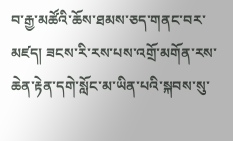བ་རྒྱ་མཚོའི་ཆོས་ཐམས་ཅད་གནང་བར་མཛད། ཟངས་རི་རས་པས་འགྲོ་མགོན་རས་ཆེན་རྟེན་དགེ་སློང་མ་ཡིན་པའི་སྐབས་སུ་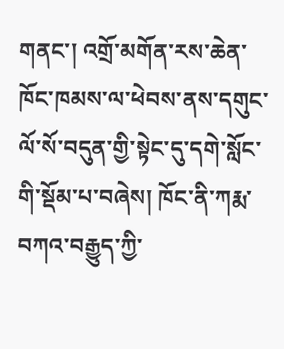གནང་། འགྲོ་མགོན་རས་ཆེན་ཁོང་ཁམས་ལ་ཕེབས་ནས་དགུང་ལོ་སོ་བདུན་གྱི་སྟེང་དུ་དགེ་སློང་གི་སྡོམ་པ་བཞེས། ཁོང་ནི་ཀརྨ་བཀའ་བརྒྱུད་ཀྱི་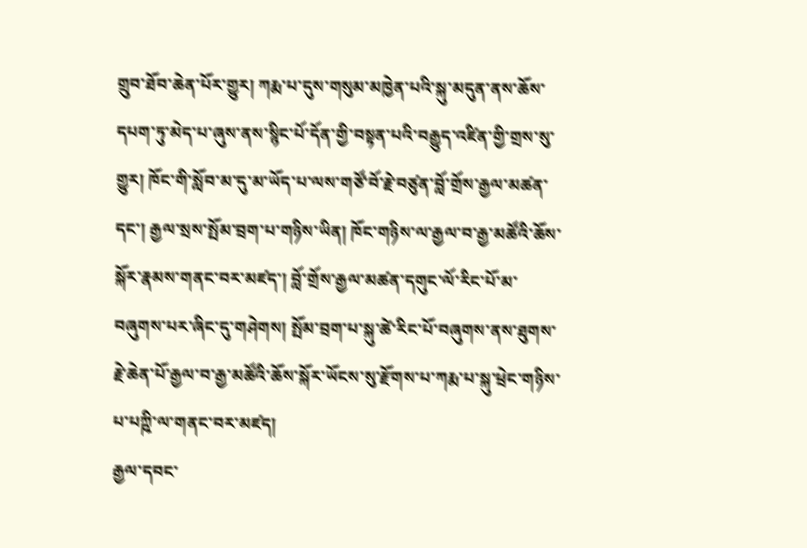གྲུབ་ཐོབ་ཆེན་པོར་གྱུར། ཀརྨ་པ་དུས་གསུམ་མཁྱེན་པའི་སྐུ་མདུན་ནས་ཆོས་དཔག་ཏུ་མེད་པ་ཞུས་ནས་སྙིང་པོ་དོན་གྱི་བསྟན་པའི་བརྒྱུད་འཛིན་གྱི་གྲས་སུ་གྱུར། ཁོང་གི་སློབ་མ་དུ་མ་ཡོད་པ་ལས་གཙོ་བོ་རྗེ་བཙུན་བློ་གྲོས་རྒྱལ་མཚན་དང་། རྒྱལ་སྲས་སྤོམ་བྲག་པ་གཉིས་ཡིན། ཁོང་གཉིས་ལ་རྒྱལ་བ་རྒྱ་མཚོའི་ཆོས་སྐོར་རྣམས་གནང་བར་མཛད་། བློ་གྲོས་རྒྱལ་མཚན་དགུང་ལོ་རིང་པོ་མ་བཞུགས་པར་ཞིང་དུ་གཤེགས། སྤོམ་བྲག་པ་སྐུ་ཚེ་རིང་པོ་བཞུགས་ནས་ཐུགས་རྗེ་ཆེན་པོ་རྒྱལ་བ་རྒྱ་མཚོའི་ཆོས་སྐོར་ཡོངས་སུ་རྫོགས་པ་ཀརྨ་པ་སྐུ་ཕྲེང་གཉིས་པ་པཀྵི་ལ་གནང་བར་མཛད།
རྒྱལ་དབང་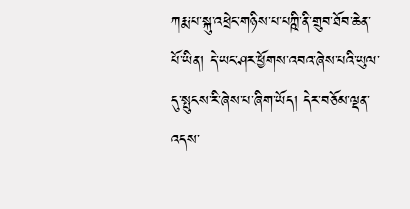ཀརྨ་པ་སྐུ་འཕྲེང་གཉིས་པ་པཀྵི་ནི་གྲུབ་ཐོབ་ཆེན་པོ་ཡིན། དེ་ཡང་ཤར་ཕྱོགས་འབའ་ཞེས་པའི་ཡུལ་དུ་སྤུངས་རི་ཞེས་པ་ཞིག་ཡོད། དེར་བཅོམ་ལྡན་འདས་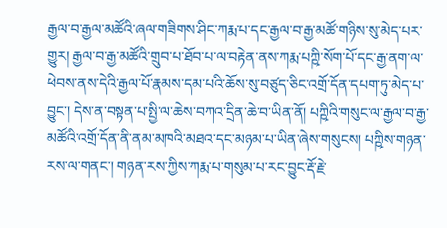རྒྱལ་བ་རྒྱལ་མཚོའི་ཞལ་གཟིགས་ཤིང་ཀརྨ་པ་དང་རྒྱལ་བ་རྒྱ་མཚོ་གཉིས་སུ་མེད་པར་གྱུར། རྒྱལ་བ་རྒྱ་མཚོའི་གྲུབ་པ་ཐོབ་པ་ལ་བརྟེན་ནས་ཀརྨ་པཀྵི་སོག་པོ་དང་རྒྱ་ནག་ལ་ཕེབས་ནས་དེའི་རྒྱལ་པོ་རྣམས་དམ་པའི་ཆོས་སུ་བཙུད་ཅིང་འགྲོ་དོན་དཔག་ཏུ་མེད་པ་བྱུང་། དེས་ན་བསྟན་པ་སྤྱི་ལ་ཆེས་བཀའ་དྲིན་ཆེ་བ་ཡིན་ནོ། པཀྵིའི་གསུང་ལ་རྒྱལ་བ་རྒྱ་མཚོའི་འགྲོ་དོན་ནི་ནམ་མཁའི་མཐའ་དང་མཉམ་པ་ཡིན་ཞེས་གསུངས། པཀྵིས་གཉན་རས་ལ་གནང་། གཉན་རས་ཀྱིས་ཀརྨ་པ་གསུམ་པ་རང་བྱུང་རྡོ་རྗེ་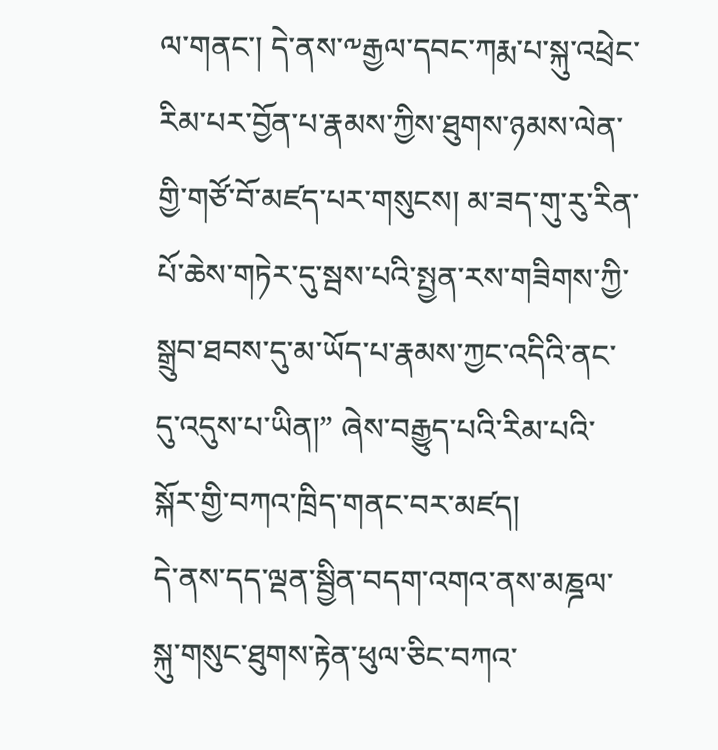ལ་གནང་། དེ་ནས་༸རྒྱལ་དབང་ཀརྨ་པ་སྐུ་འཕྲེང་རིམ་པར་བྱོན་པ་རྣམས་ཀྱིས་ཐུགས་ཉམས་ལེན་གྱི་གཙོ་བོ་མཛད་པར་གསུངས། མ་ཟད་གུ་རུ་རིན་པོ་ཆེས་གཏེར་དུ་སྦས་པའི་སྤྱན་རས་གཟིགས་ཀྱི་སྒྲུབ་ཐབས་དུ་མ་ཡོད་པ་རྣམས་ཀྱང་འདིའི་ནང་དུ་འདུས་པ་ཡིན།” ཞེས་བརྒྱུད་པའི་རིམ་པའི་སྐོར་གྱི་བཀའ་ཁྲིད་གནང་བར་མཛད།
དེ་ནས་དད་ལྡན་སྦྱིན་བདག་འགའ་ནས་མཎྜལ་སྐུ་གསུང་ཐུགས་རྟེན་ཕུལ་ཅིང་བཀའ་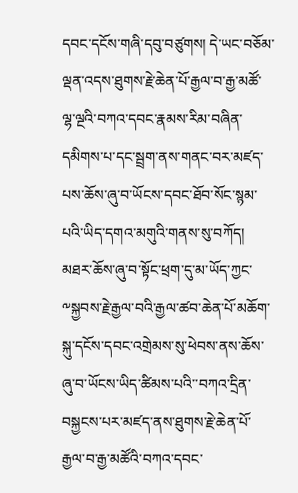དབང་དངོས་གཞི་དབུ་བཙུགས། དེ་ཡང་བཅོམ་ལྡན་འདས་ཐུགས་རྗེ་ཆེན་པོ་རྒྱལ་བ་རྒྱ་མཚོ་ལྷ་ལྔའི་བཀའ་དབང་རྣམས་རིམ་བཞིན་དམིགས་པ་དང་སྦྲག་ནས་གནང་བར་མཛད་པས་ཆོས་ཞུ་བ་ཡོངས་དབང་ཐོབ་སོང་སྙམ་པའི་ཡིད་དགའ་མགུའི་གནས་སུ་བཀོད། མཐར་ཆོས་ཞུ་བ་སྟོང་ཕྲག་དུ་མ་ཡོད་ཀྱང་༸སྐྱབས་རྗེ་རྒྱལ་བའི་རྒྱལ་ཚབ་ཆེན་པོ་མཆོག་སྐུ་དངོས་དབང་འགྲེམས་སུ་ཕེབས་ནས་ཆོས་ཞུ་བ་ཡོངས་ཡིད་ཚིམས་པའི་་བཀའ་དྲིན་བསྐྱངས་པར་མཛད་ནས་ཐུགས་རྗེ་ཆེན་པོ་རྒྱལ་བ་རྒྱ་མཚོའི་བཀའ་དབང་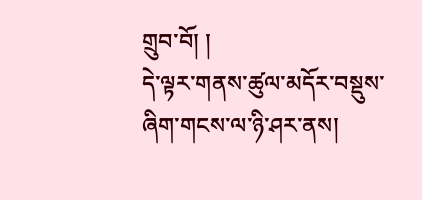གྲུབ་བོ། །
དེ་ལྟར་གནས་ཚུལ་མདོར་བསྡུས་ཞིག་གངས་ལ་ཉི་ཤར་ནས།